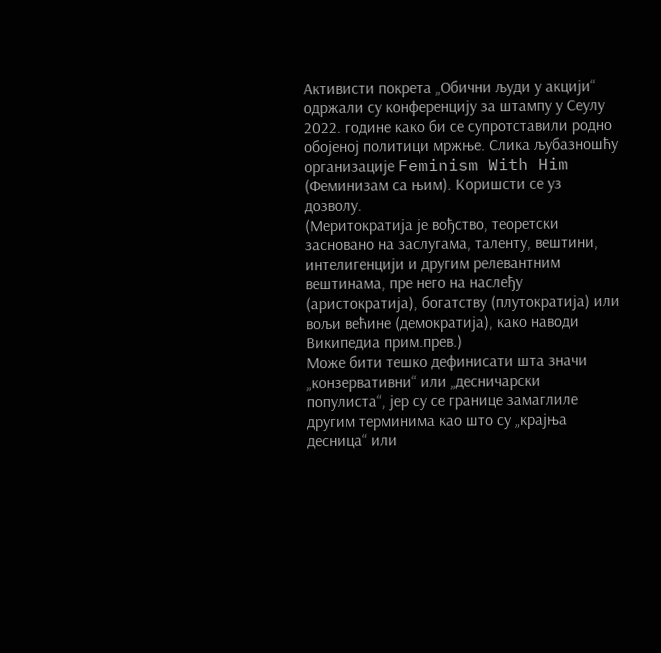Активисти покрета „Обични људи у акцији“ одржали су конференцију за штампу у Сеулу 2022. године како би се супротставили родно обојеној политици мржње. Слика љубазношћу организације Feminism With Him (Феминизам са њим). Коришсти се уз дозволу.
(Меритократија је вођство, теоретски засновано на заслугама, таленту, вештини, интелигенцији и другим релевантним вештинама, пре него на наслеђу (аристократија), богатству (плутократија) или вољи већине (демократија), како наводи Википедиа прим.прев.)
Може бити тешко дефинисати шта значи „конзервативни“ или „десничарски популиста“, јер су се границе замаглиле другим терминима као што су „крајња десница“ или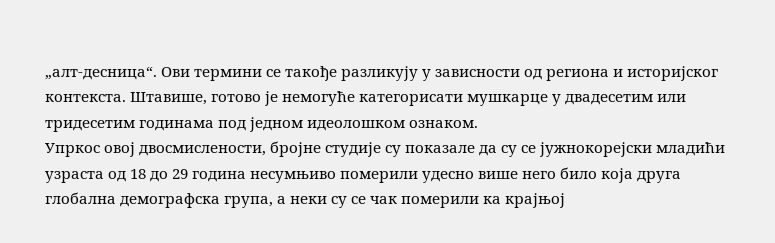„алт-десница“. Ови термини се такође разликују у зависности од региона и историјског контекста. Штавише, готово је немогуће категорисати мушкарце у двадесетим или тридесетим годинама под једном идеолошком ознаком.
Упркос овој двосмислености, бројне студије су показале да су се јужнокорејски младићи узраста од 18 до 29 година несумњиво померили удесно више него било која друга глобална демографска група, а неки су се чак померили ка крајњој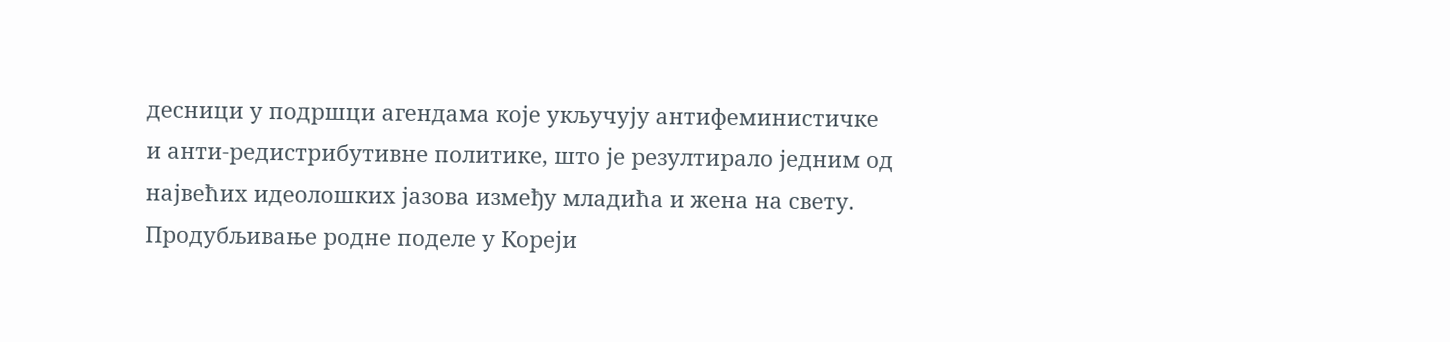десници у подршци агендама које укључују антифеминистичке и анти-редистрибутивне политике, што је резултирало једним од највећих идеолошких јазова између младића и жена на свету.
Продубљивање родне поделе у Кореји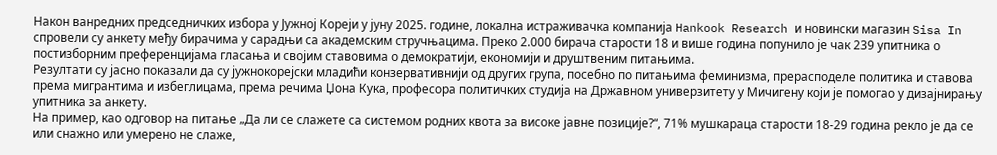Након ванредних председничких избора у Јужној Кореји у јуну 2025. године, локална истраживачка компанија Hankook Research и новински магазин Sisa In спровели су анкету међу бирачима у сарадњи са академским стручњацима. Преко 2.000 бирача старости 18 и више година попунило је чак 239 упитника о постизборним преференцијама гласања и својим ставовима о демократији, економији и друштвеним питањима.
Резултати су јасно показали да су јужнокорејски младићи конзервативнији од других група, посебно по питањима феминизма, прерасподеле политика и ставова према мигрантима и избеглицама, према речима Џона Кука, професора политичких студија на Државном универзитету у Мичигену који је помогао у дизајнирању упитника за анкету.
На пример, као одговор на питање „Да ли се слажете са системом родних квота за високе јавне позиције?“, 71% мушкараца старости 18-29 година рекло је да се или снажно или умерено не слаже,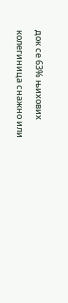док се 63% њихових колегиница снажно или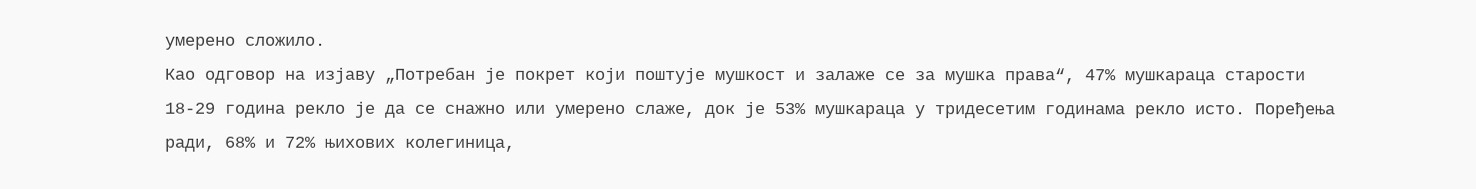умерено сложило.
Као одговор на изјаву „Потребан је покрет који поштује мушкост и залаже се за мушка права“, 47% мушкараца старости 18-29 година рекло је да се снажно или умерено слаже, док је 53% мушкараца у тридесетим годинама рекло исто. Поређења ради, 68% и 72% њихових колегиница,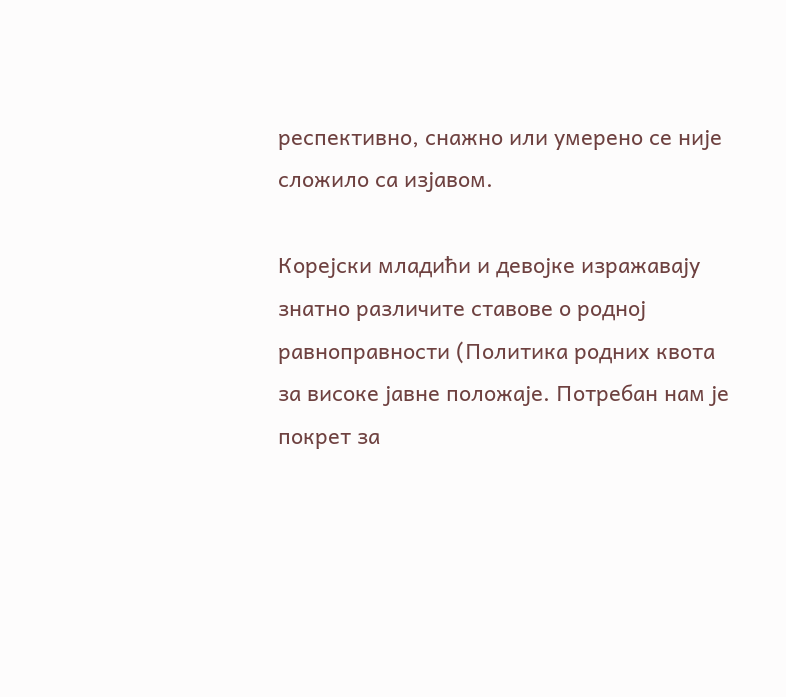респективно, снажно или умерено се није сложило са изјавом.

Корејски младићи и девојке изражавају знатно различите ставове о родној равноправности (Политика родних квота за високе јавне положаје. Потребан нам је покрет за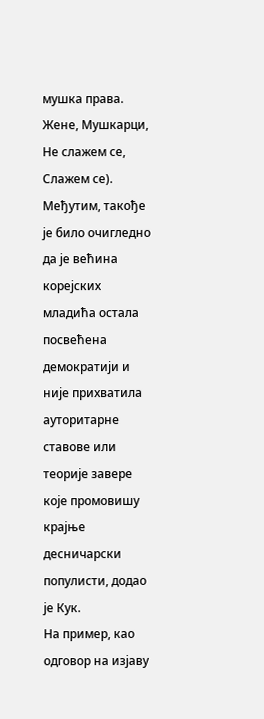мушка права. Жене, Мушкарци, Не слажем се, Слажем се).
Међутим, такође је било очигледно да је већина корејских младића остала посвећена демократији и није прихватила ауторитарне ставове или теорије завере које промовишу крајње десничарски популисти, додао је Кук.
На пример, као одговор на изјаву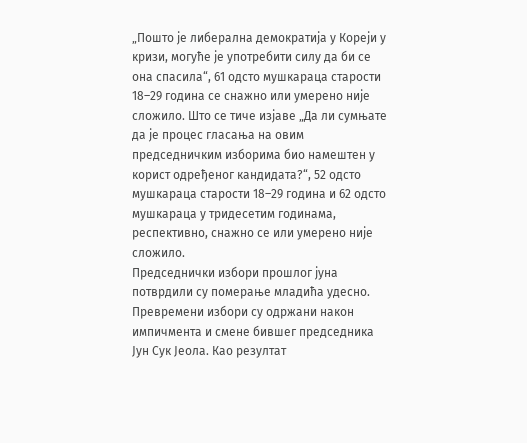„Пошто је либерална демократија у Кореји у кризи, могуће је употребити силу да би се она спасила“, 61 одсто мушкараца старости 18–29 година се снажно или умерено није сложило. Што се тиче изјаве „Да ли сумњате да је процес гласања на овим председничким изборима био намештен у корист одређеног кандидата?“, 52 одсто мушкараца старости 18–29 година и 62 одсто мушкараца у тридесетим годинама, респективно, снажно се или умерено није сложило.
Председнички избори прошлог јуна потврдили су померање младића удесно. Превремени избори су одржани након импичмента и смене бившег председника Јун Сук Јеола. Као резултат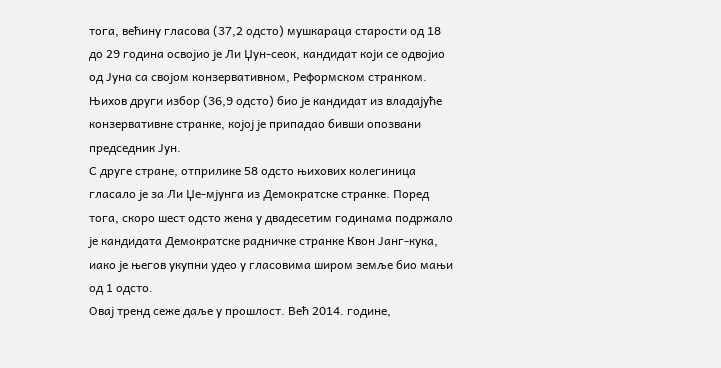тога, већину гласова (37,2 одсто) мушкараца старости од 18 до 29 година освојио је Ли Џун-сеок, кандидат који се одвојио од Јуна са својом конзервативном, Реформском странком. Њихов други избор (36,9 одсто) био је кандидат из владајуће конзервативне странке, којој је припадао бивши опозвани председник Јун.
С друге стране, отприлике 58 одсто њихових колегиница гласало је за Ли Џе-мјунга из Демократске странке. Поред тога, скоро шест одсто жена у двадесетим годинама подржало је кандидата Демократске радничке странке Квон Јанг-кука, иако је његов укупни удео у гласовима широм земље био мањи од 1 одсто.
Овај тренд сеже даље у прошлост. Већ 2014. године,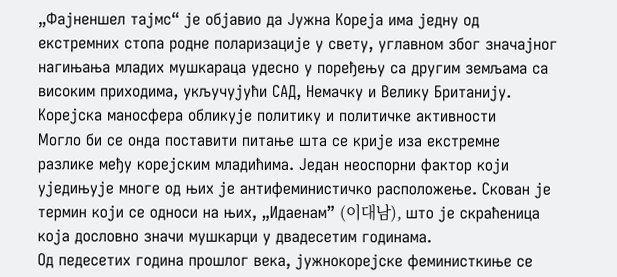„Фајненшел тајмс“ је објавио да Јужна Кореја има једну од екстремних стопа родне поларизације у свету, углавном због значајног нагињања младих мушкараца удесно у поређењу са другим земљама са високим приходима, укључујући САД, Немачку и Велику Британију.
Корејска маносфера обликује политику и политичке активности
Могло би се онда поставити питање шта се крије иза екстремне разлике међу корејским младићима. Један неоспорни фактор који уједињује многе од њих је антифеминистичко расположење. Скован је термин који се односи на њих, „Идаенам” (이대남), што је скраћеница која дословно значи мушкарци у двадесетим годинама.
Од педесетих година прошлог века, јужнокорејске феминисткиње се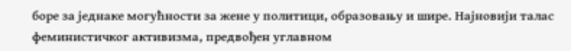боре за једнаке могућности за жене у политици, образовању и шире. Најновији талас феминистичког активизма, предвођен углавном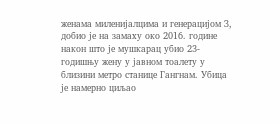женама миленијалцима и генерацијом З, добио је на замаху око 2016. године након што је мушкарац убио 23-годишњу жену у јавном тоалету у близини метро станице Гангнам. Убица је намерно циљао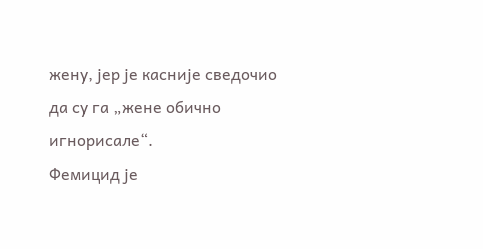жену, јер је касније сведочио да су га „жене обично игнорисале“.
Фемицид је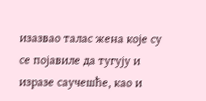изазвао талас жена које су се појавиле да тугују и изразе саучешће, као и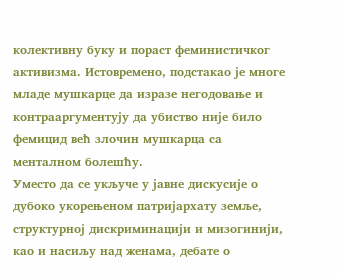колективну буку и пораст феминистичког активизма. Истовремено, подстакао је многе младе мушкарце да изразе негодовање и контрааргументују да убиство није било фемицид већ злочин мушкарца са менталном болешћу.
Уместо да се укључе у јавне дискусије о дубоко укорењеном патријархату земље, структурној дискриминацији и мизогинији, као и насиљу над женама, дебате о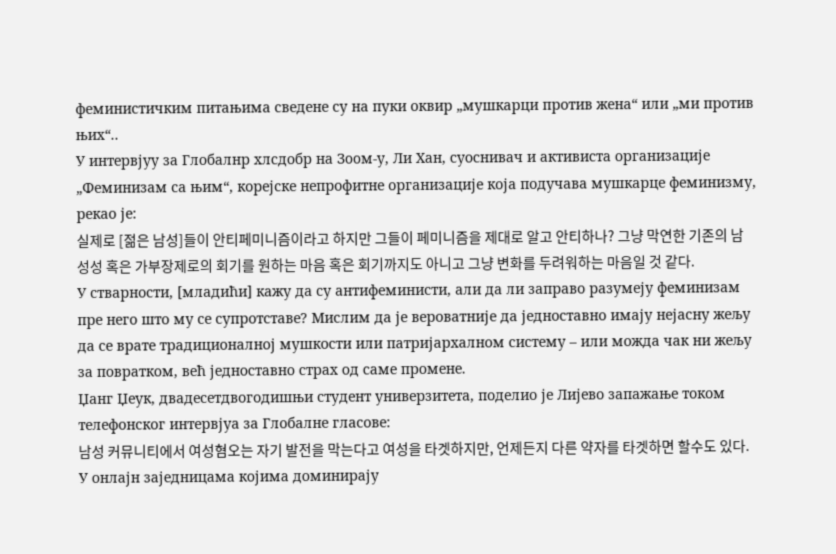феминистичким питањима сведене су на пуки оквир „мушкарци против жена“ или „ми против њих“..
У интервјуу за Глобалнр хлсдобр на Зooм-у, Ли Хан, суоснивач и активиста организације „Феминизам са њим“, корејске непрофитне организације која подучава мушкарце феминизму, рекао је:
실제로 [젊은 남성]들이 안티페미니즘이라고 하지만 그들이 페미니즘을 제대로 알고 안티하나? 그냥 막연한 기존의 남성성 혹은 가부장제로의 회기를 원하는 마음 혹은 회기까지도 아니고 그냥 변화를 두려워하는 마음일 것 같다.
У стварности, [младићи] кажу да су антифеминисти, али да ли заправо разумеју феминизам пре него што му се супротставе? Мислим да је вероватније да једноставно имају нејасну жељу да се врате традиционалној мушкости или патријархалном систему – или можда чак ни жељу за повратком, већ једноставно страх од саме промене.
Џанг Џеук, двадесетдвогодишњи студент универзитета, поделио је Лијево запажање током телефонског интервјуа за Глобалне гласове:
남성 커뮤니티에서 여성혐오는 자기 발전을 막는다고 여성을 타겟하지만, 언제든지 다른 약자를 타겟하면 할수도 있다.
У онлајн заједницама којима доминирају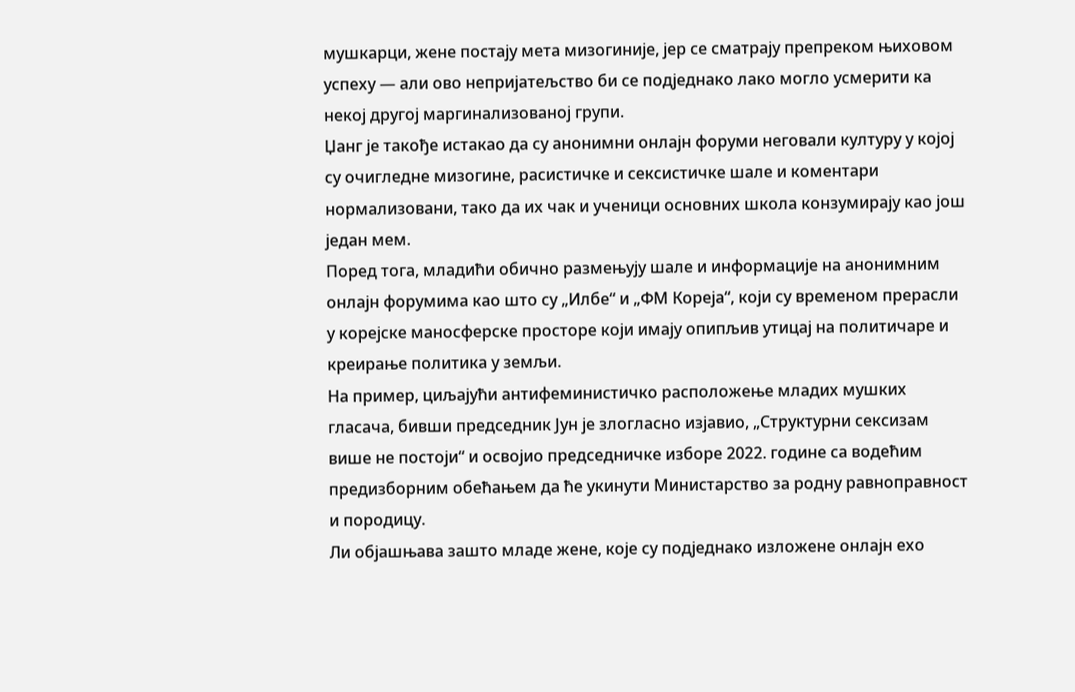мушкарци, жене постају мета мизогиније, јер се сматрају препреком њиховом успеху — али ово непријатељство би се подједнако лако могло усмерити ка некој другој маргинализованој групи.
Џанг је такође истакао да су анонимни онлајн форуми неговали културу у којој су очигледне мизогине, расистичке и сексистичке шале и коментари нормализовани, тако да их чак и ученици основних школа конзумирају као још један мем.
Поред тога, младићи обично размењују шале и информације на анонимним онлајн форумима као што су „Илбе“ и „ФМ Кореја“, који су временом прерасли у корејске маносферске просторе који имају опипљив утицај на политичаре и креирање политика у земљи.
На пример, циљајући антифеминистичко расположење младих мушких гласача, бивши председник Јун је злогласно изјавио, „Структурни сексизам више не постоји“ и освојио председничке изборе 2022. године са водећим предизборним обећањем да ће укинути Министарство за родну равноправност и породицу.
Ли објашњава зашто младе жене, које су подједнако изложене онлајн ехо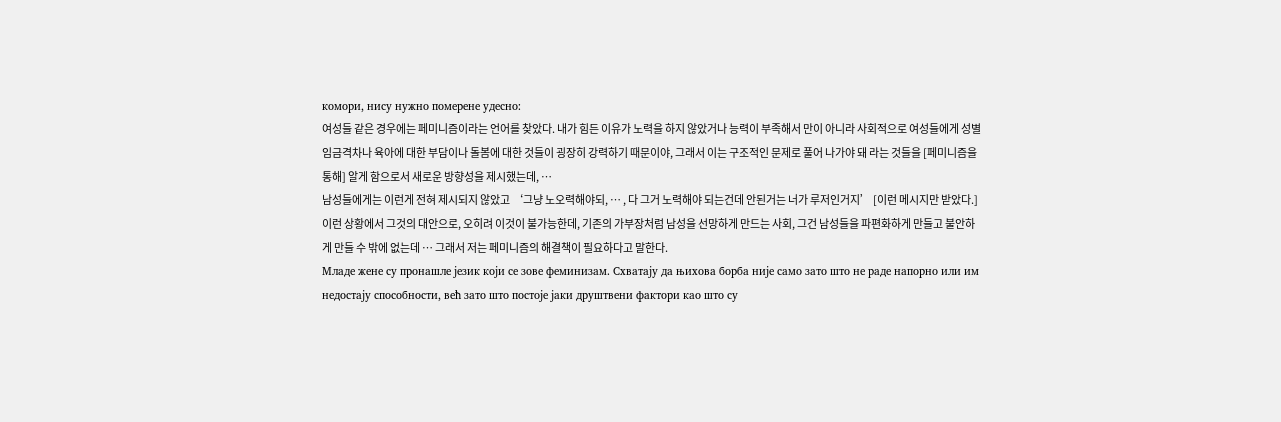комори, нису нужно померене удесно:
여성들 같은 경우에는 페미니즘이라는 언어를 찾았다. 내가 힘든 이유가 노력을 하지 않았거나 능력이 부족해서 만이 아니라 사회적으로 여성들에게 성별 임금격차나 육아에 대한 부담이나 돌봄에 대한 것들이 굉장히 강력하기 때문이야, 그래서 이는 구조적인 문제로 풀어 나가야 돼 라는 것들을 [페미니즘을 통해] 알게 함으로서 새로운 방향성을 제시했는데, …
남성들에게는 이런게 전혀 제시되지 않았고 ‘그냥 노오력해야되, … , 다 그거 노력해야 되는건데 안된거는 너가 루저인거지’ [이런 메시지만 받았다.] 이런 상황에서 그것의 대안으로, 오히려 이것이 불가능한데, 기존의 가부장처럼 남성을 선망하게 만드는 사회, 그건 남성들을 파편화하게 만들고 불안하게 만들 수 밖에 없는데 … 그래서 저는 페미니즘의 해결책이 필요하다고 말한다.
Младе жене су пронашле језик који се зове феминизам. Схватају да њихова борба није само зато што не раде напорно или им недостају способности, већ зато што постоје јаки друштвени фактори као што су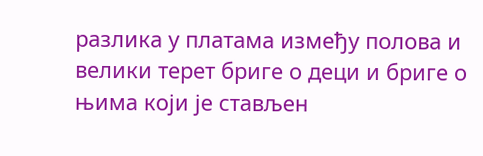разлика у платама између полова и велики терет бриге о деци и бриге о њима који је стављен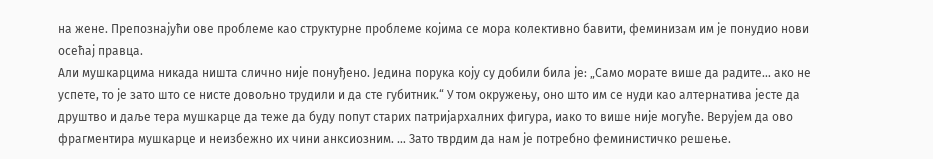на жене. Препознајући ове проблеме као структурне проблеме којима се мора колективно бавити, феминизам им је понудио нови осећај правца.
Али мушкарцима никада ништа слично није понуђено. Једина порука коју су добили била је: „Само морате више да радите… ако не успете, то је зато што се нисте довољно трудили и да сте губитник.“ У том окружењу, оно што им се нуди као алтернатива јесте да друштво и даље тера мушкарце да теже да буду попут старих патријархалних фигура, иако то више није могуће. Верујем да ово фрагментира мушкарце и неизбежно их чини анксиозним. … Зато тврдим да нам је потребно феминистичко решење.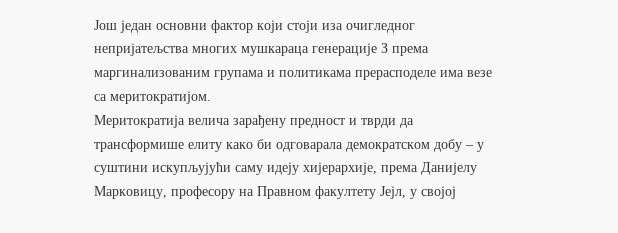Још један основни фактор који стоји иза очигледног непријатељства многих мушкараца генерације З према маргинализованим групама и политикама прерасподеле има везе са меритократијом.
Меритократија велича зарађену предност и тврди да трансформише елиту како би одговарала демократском добу – у суштини искупљујући саму идеју хијерархије, према Данијелу Марковицу, професору на Правном факултету Јејл, у својој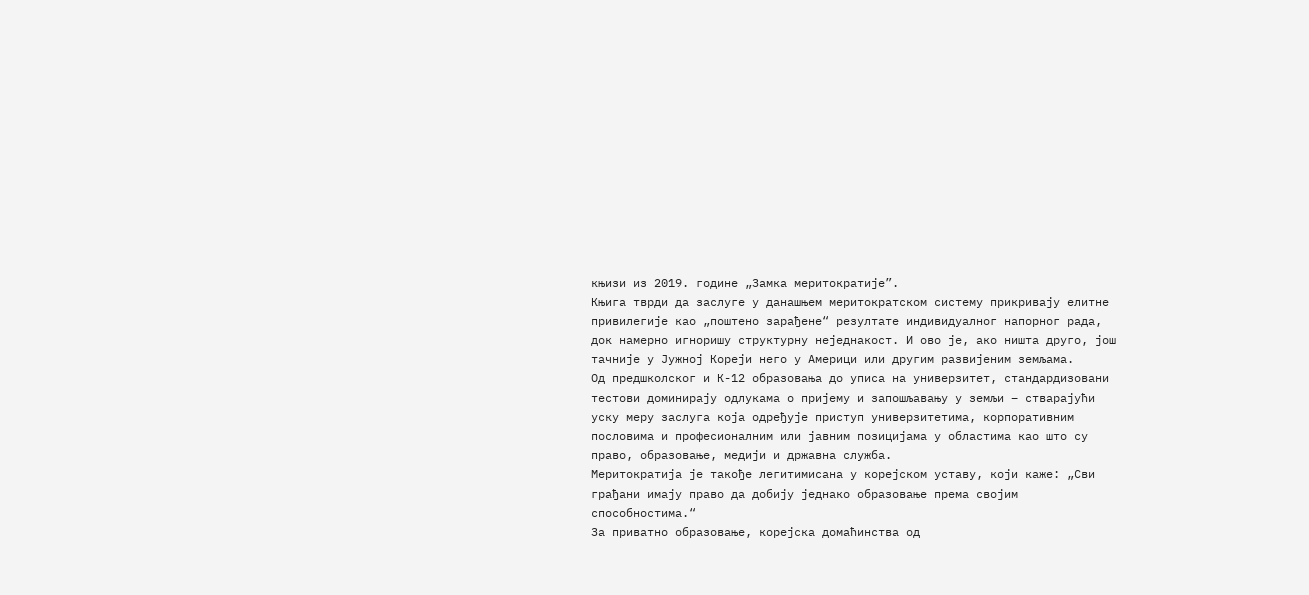књизи из 2019. године „Замка меритократије”.
Књига тврди да заслуге у данашњем меритократском систему прикривају елитне привилегије као „поштено зарађене“ резултате индивидуалног напорног рада, док намерно игноришу структурну неједнакост. И ово је, ако ништа друго, још тачније у Јужној Кореји него у Америци или другим развијеним земљама.
Од предшколског и К-12 образовања до уписа на универзитет, стандардизовани тестови доминирају одлукама о пријему и запошљавању у земљи – стварајући уску меру заслуга која одређује приступ универзитетима, корпоративним пословима и професионалним или јавним позицијама у областима као што су право, образовање, медији и државна служба.
Меритократија је такође легитимисана у корејском уставу, који каже: „Сви грађани имају право да добију једнако образовање према својим способностима.“
За приватно образовање, корејска домаћинства од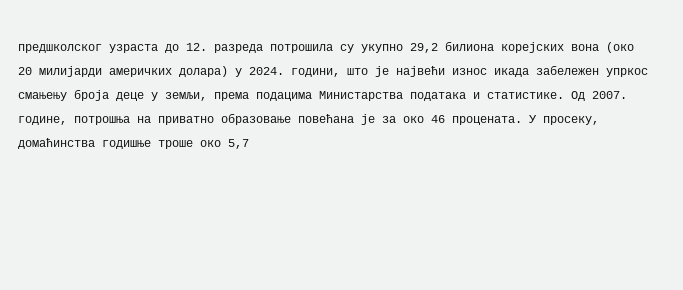предшколског узраста до 12. разреда потрошила су укупно 29,2 билиона корејских вона (око 20 милијарди америчких долара) у 2024. години, што је највећи износ икада забележен упркос смањењу броја деце у земљи, према подацима Министарства података и статистике. Од 2007. године, потрошња на приватно образовање повећана је за око 46 процената. У просеку, домаћинства годишње троше око 5,7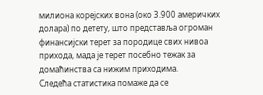милиона корејских вона (око 3.900 америчких долара) по детету, што представља огроман финансијски терет за породице свих нивоа прихода, мада је терет посебно тежак за домаћинства са нижим приходима.
Следећа статистика помаже да се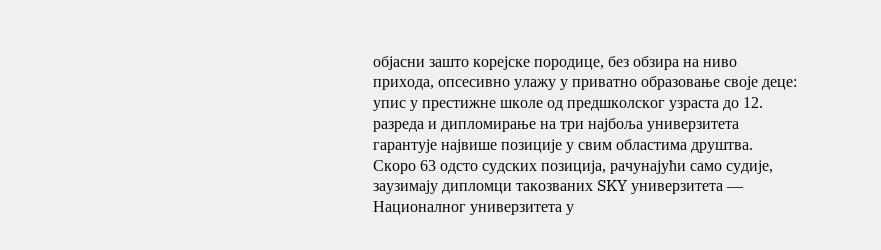објасни зашто корејске породице, без обзира на ниво прихода, опсесивно улажу у приватно образовање своје деце: упис у престижне школе од предшколског узраста до 12. разреда и дипломирање на три најбоља универзитета гарантује највише позиције у свим областима друштва.
Скоро 63 одсто судских позиција, рачунајући само судије, заузимају дипломци такозваних SKY универзитета — Националног универзитета у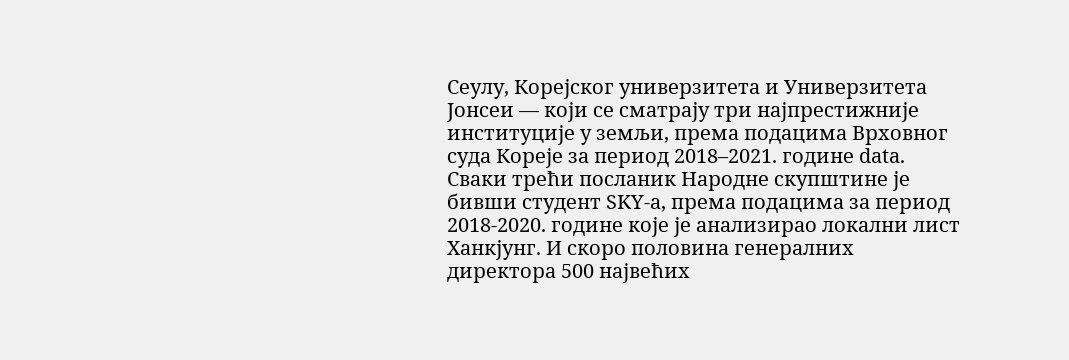Сеулу, Корејског универзитета и Универзитета Јонсеи — који се сматрају три најпрестижније институције у земљи, према подацима Врховног суда Кореје за период 2018–2021. године data. Сваки трећи посланик Народне скупштине је бивши студент SKY-а, према подацима за период 2018-2020. године које је анализирао локални лист Ханкјунг. И скоро половина генералних директора 500 највећих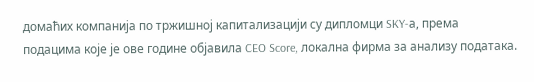домаћих компанија по тржишној капитализацији су дипломци SKY-а, према подацима које је ове године објавила CEO Score, локална фирма за анализу података.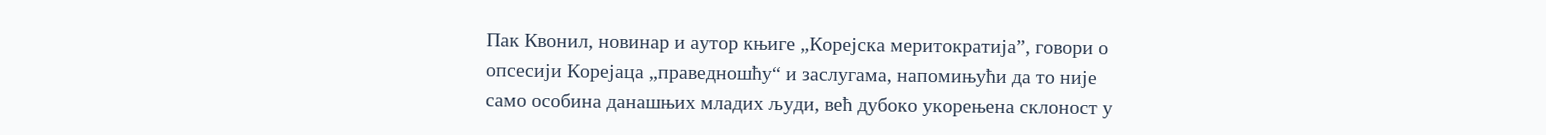Пак Квонил, новинар и аутор књиге „Корејска меритократија”, говори о опсесији Корејаца „праведношћу“ и заслугама, напомињући да то није само особина данашњих младих људи, већ дубоко укорењена склоност у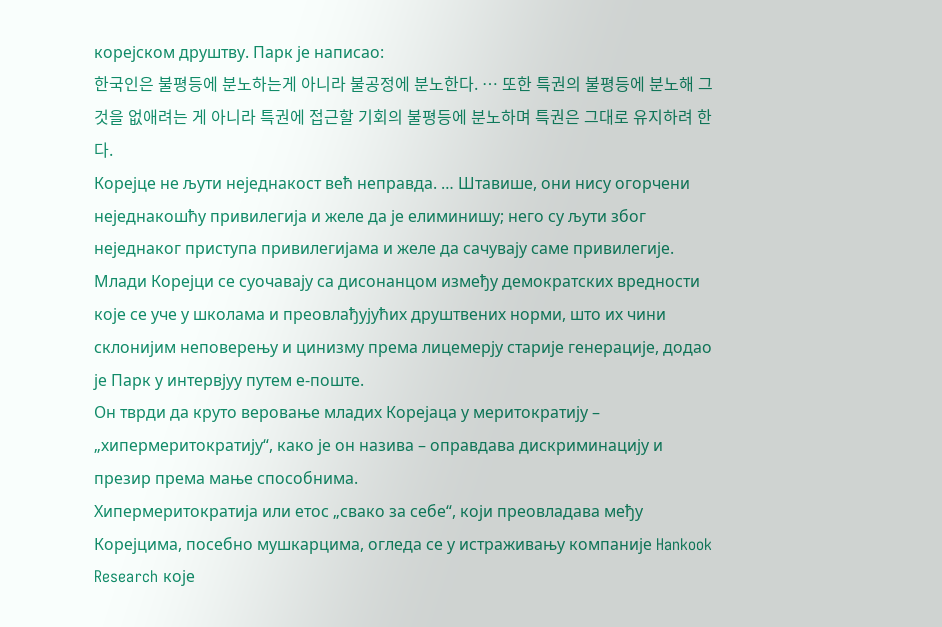корејском друштву. Парк је написао:
한국인은 불평등에 분노하는게 아니라 불공정에 분노한다. … 또한 특권의 불평등에 분노해 그것을 없애려는 게 아니라 특권에 접근할 기회의 불평등에 분노하며 특권은 그대로 유지하려 한다.
Корејце не љути неједнакост већ неправда. … Штавише, они нису огорчени неједнакошћу привилегија и желе да је елиминишу; него су љути због неједнаког приступа привилегијама и желе да сачувају саме привилегије.
Млади Корејци се суочавају са дисонанцом између демократских вредности које се уче у школама и преовлађујућих друштвених норми, што их чини склонијим неповерењу и цинизму према лицемерју старије генерације, додао је Парк у интервјуу путем е-поште.
Он тврди да круто веровање младих Корејаца у меритократију – „хипермеритократију“, како је он назива – оправдава дискриминацију и презир према мање способнима.
Хипермеритократија или етос „свако за себе“, који преовладава међу Корејцима, посебно мушкарцима, огледа се у истраживању компаније Hankook Research које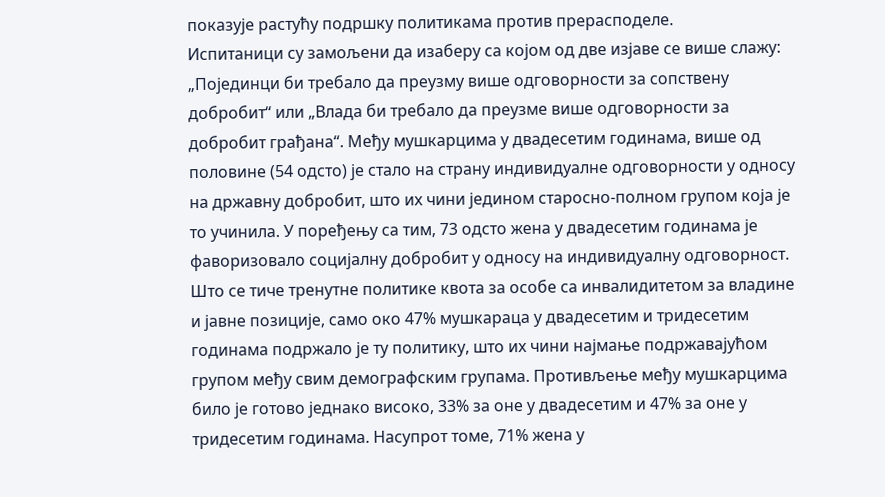показује растућу подршку политикама против прерасподеле.
Испитаници су замољени да изаберу са којом од две изјаве се више слажу: „Појединци би требало да преузму више одговорности за сопствену добробит“ или „Влада би требало да преузме више одговорности за добробит грађана“. Међу мушкарцима у двадесетим годинама, више од половине (54 одсто) је стало на страну индивидуалне одговорности у односу на државну добробит, што их чини једином старосно-полном групом која је то учинила. У поређењу са тим, 73 одсто жена у двадесетим годинама је фаворизовало социјалну добробит у односу на индивидуалну одговорност.
Што се тиче тренутне политике квота за особе са инвалидитетом за владине и јавне позиције, само око 47% мушкараца у двадесетим и тридесетим годинама подржало је ту политику, што их чини најмање подржавајућом групом међу свим демографским групама. Противљење међу мушкарцима било је готово једнако високо, 33% за оне у двадесетим и 47% за оне у тридесетим годинама. Насупрот томе, 71% жена у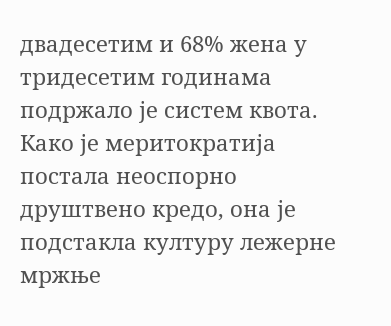двадесетим и 68% жена у тридесетим годинама подржало је систем квота.
Како је меритократија постала неоспорно друштвено кредо, она је подстакла културу лежерне мржње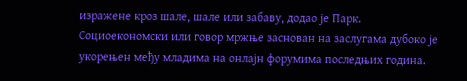изражене кроз шале, шале или забаву, додао је Парк.
Социоекономски или говор мржње заснован на заслугама дубоко је укорењен међу младима на онлајн форумима последњих година.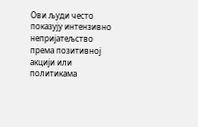Ови људи често показују интензивно непријатељство према позитивној акцији или политикама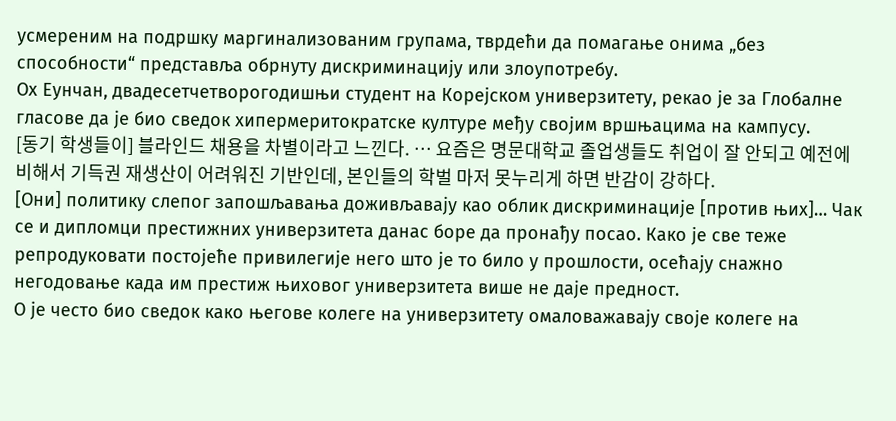усмереним на подршку маргинализованим групама, тврдећи да помагање онима „без способности“ представља обрнуту дискриминацију или злоупотребу.
Ох Еунчан, двадесетчетворогодишњи студент на Корејском универзитету, рекао је за Глобалне гласове да је био сведок хипермеритократске културе међу својим вршњацима на кампусу.
[동기 학생들이] 블라인드 채용을 차별이라고 느낀다. … 요즘은 명문대학교 졸업생들도 취업이 잘 안되고 예전에 비해서 기득권 재생산이 어려워진 기반인데, 본인들의 학벌 마저 못누리게 하면 반감이 강하다.
[Они] политику слепог запошљавања доживљавају као облик дискриминације [против њих]… Чак се и дипломци престижних универзитета данас боре да пронађу посао. Како је све теже репродуковати постојеће привилегије него што је то било у прошлости, осећају снажно негодовање када им престиж њиховог универзитета више не даје предност.
О је често био сведок како његове колеге на универзитету омаловажавају своје колеге на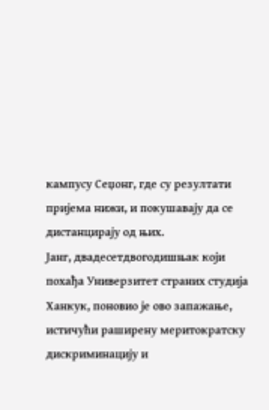кампусу Сеџонг, где су резултати пријема нижи, и покушавају да се дистанцирају од њих.
Јанг, двадесетдвогодишњак који похађа Универзитет страних студија Ханкук, поновио је ово запажање, истичући раширену меритократску дискриминацију и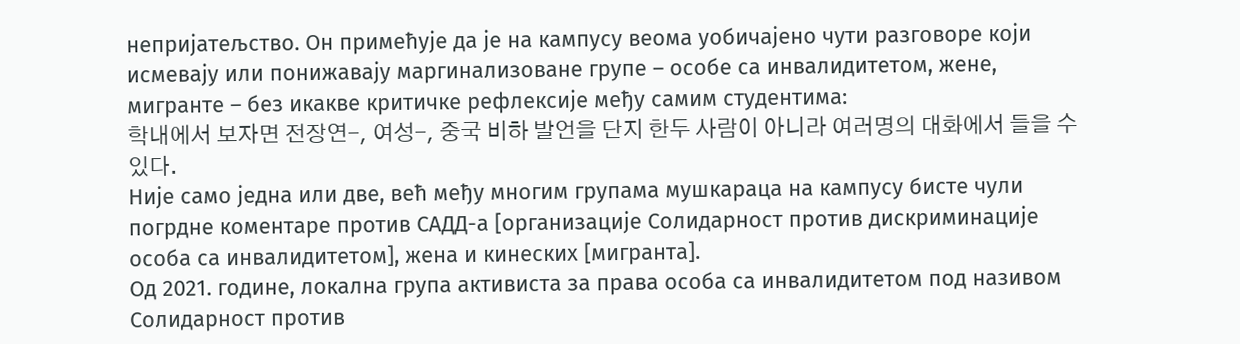непријатељство. Он примећује да је на кампусу веома уобичајено чути разговоре који исмевају или понижавају маргинализоване групе – особе са инвалидитетом, жене, мигранте – без икакве критичке рефлексије међу самим студентима:
학내에서 보자면 전장연-, 여성-, 중국 비하 발언을 단지 한두 사람이 아니라 여러명의 대화에서 들을 수 있다.
Није само једна или две, већ међу многим групама мушкараца на кампусу бисте чули погрдне коментаре против САДД-а [организације Солидарност против дискриминације особа са инвалидитетом], жена и кинеских [мигранта].
Од 2021. године, локална група активиста за права особа са инвалидитетом под називом Солидарност против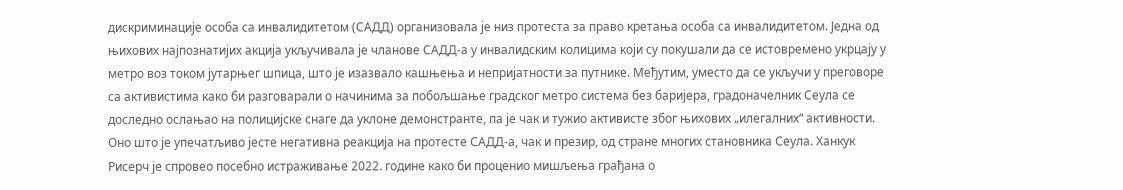дискриминације особа са инвалидитетом (САДД) организовала је низ протеста за право кретања особа са инвалидитетом. Једна од њихових најпознатијих акција укључивала је чланове САДД-а у инвалидским колицима који су покушали да се истовремено укрцају у метро воз током јутарњег шпица, што је изазвало кашњења и непријатности за путнике. Међутим, уместо да се укључи у преговоре са активистима како би разговарали о начинима за побољшање градског метро система без баријера, градоначелник Сеула се доследно ослањао на полицијске снаге да уклоне демонстранте, па је чак и тужио активисте због њихових „илегалних“ активности.
Оно што је упечатљиво јесте негативна реакција на протесте САДД-а, чак и презир, од стране многих становника Сеула. Ханкук Рисерч је спровео посебно истраживање 2022. године како би проценио мишљења грађана о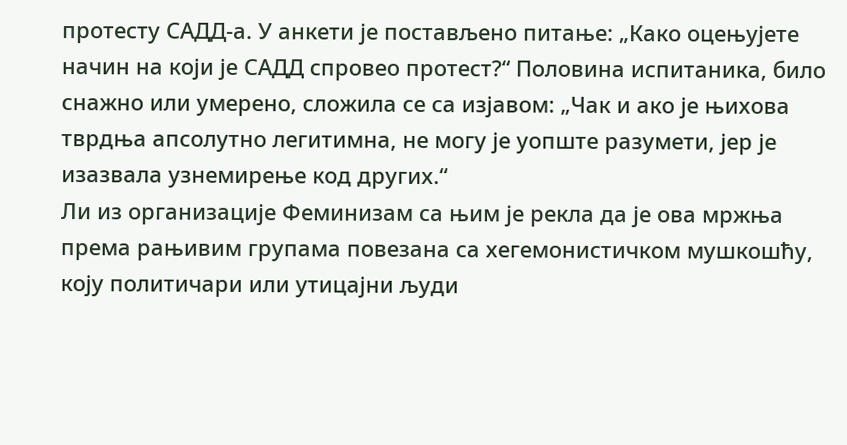протесту САДД-а. У анкети је постављено питање: „Како оцењујете начин на који је САДД спровео протест?“ Половина испитаника, било снажно или умерено, сложила се са изјавом: „Чак и ако је њихова тврдња апсолутно легитимна, не могу је уопште разумети, јер је изазвала узнемирење код других.“
Ли из организације Феминизам са њим је рекла да је ова мржња према рањивим групама повезана са хегемонистичком мушкошћу, коју политичари или утицајни људи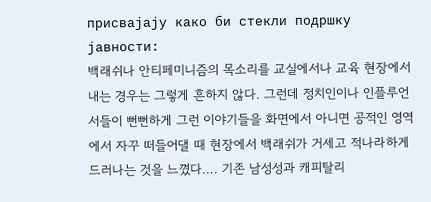присвајају како би стекли подршку јавности:
백래쉬나 안티페미니즘의 목소리를 교실에서나 교육 현장에서 내는 경우는 그렇게 흔하지 않다. 그런데 정치인이나 인플루언서들이 뻔뻔하게 그런 이야기들을 화면에서 아니면 공적인 영역에서 자꾸 떠들어댈 때 현장에서 백래쉬가 거세고 적나라하게 드러나는 것을 느꼈다…. 기존 남성성과 캐피탈리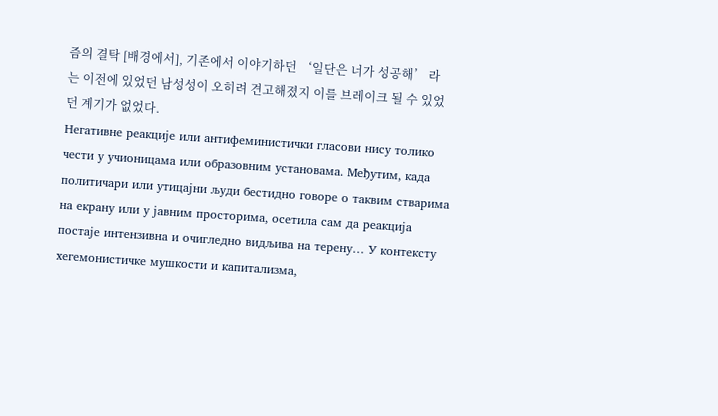즘의 결탁 [배경에서], 기존에서 이야기하던 ‘일단은 너가 성공해’ 라는 이전에 있었던 남성성이 오히려 견고해졌지 이를 브레이크 될 수 있었던 계기가 없었다.
Негативне реакције или антифеминистички гласови нису толико чести у учионицама или образовним установама. Међутим, када политичари или утицајни људи бестидно говоре о таквим стварима на екрану или у јавним просторима, осетила сам да реакција постаје интензивна и очигледно видљива на терену… У контексту хегемонистичке мушкости и капитализма,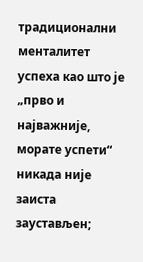традиционални менталитет успеха као што је „прво и најважније, морате успети“ никада није заиста заустављен;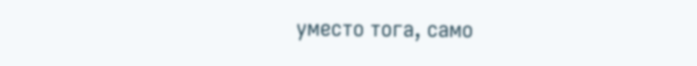уместо тога, само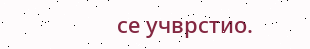се учврстио.